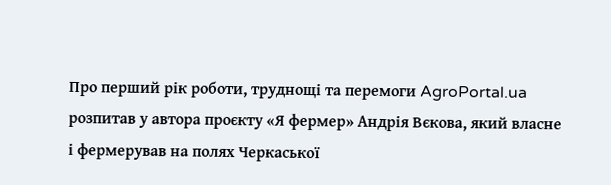Про перший рік роботи, труднощі та перемоги AgroPortal.ua розпитав у автора проєкту «Я фермер» Андрія Вєкова, який власне і фермерував на полях Черкаської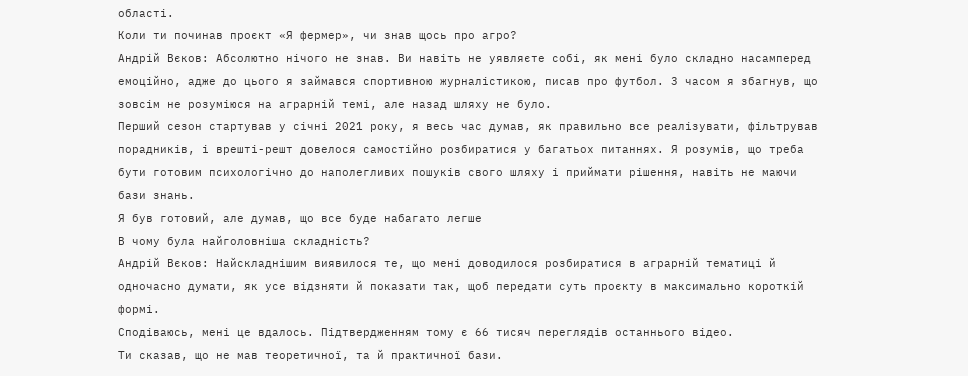області.
Коли ти починав проєкт «Я фермер», чи знав щось про агро?
Андрій Вєков: Абсолютно нічого не знав. Ви навіть не уявляєте собі, як мені було складно насамперед емоційно, адже до цього я займався спортивною журналістикою, писав про футбол. З часом я збагнув, що зовсім не розуміюся на аграрній темі, але назад шляху не було.
Перший сезон стартував у січні 2021 року, я весь час думав, як правильно все реалізувати, фільтрував порадників, і врешті-решт довелося самостійно розбиратися у багатьох питаннях. Я розумів, що треба бути готовим психологічно до наполегливих пошуків свого шляху і приймати рішення, навіть не маючи бази знань.
Я був готовий, але думав, що все буде набагато легше
В чому була найголовніша складність?
Андрій Вєков: Найскладнішим виявилося те, що мені доводилося розбиратися в аграрній тематиці й одночасно думати, як усе відзняти й показати так, щоб передати суть проєкту в максимально короткій формі.
Сподіваюсь, мені це вдалось. Підтвердженням тому є 66 тисяч переглядів останнього відео.
Ти сказав, що не мав теоретичної, та й практичної бази.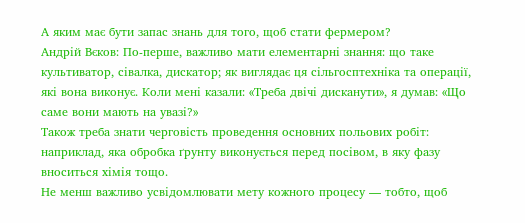А яким має бути запас знань для того, щоб стати фермером?
Андрій Вєков: По-перше, важливо мати елементарні знання: що таке культиватор, сівалка, дискатор; як виглядає ця сільгосптехніка та операції, які вона виконує. Коли мені казали: «Треба двічі дисканути», я думав: «Що саме вони мають на увазі?»
Також треба знати черговість проведення основних польових робіт: наприклад, яка обробка ґрунту виконується перед посівом, в яку фазу вноситься хімія тощо.
Не менш важливо усвідомлювати мету кожного процесу — тобто, щоб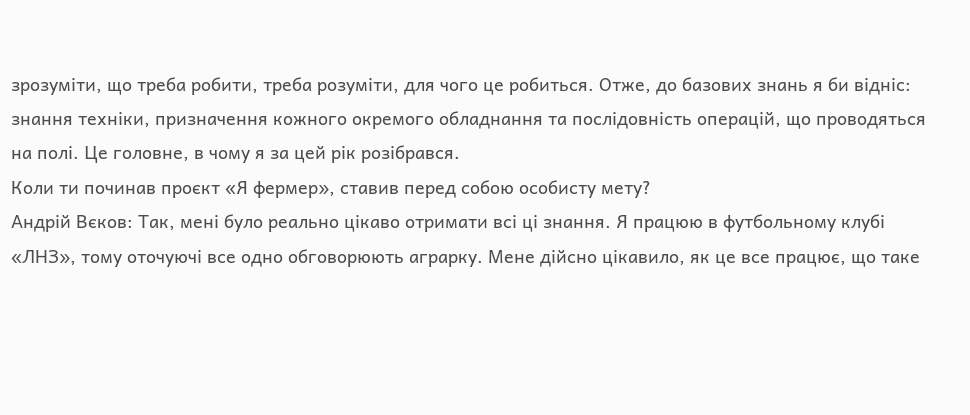зрозуміти, що треба робити, треба розуміти, для чого це робиться. Отже, до базових знань я би відніс: знання техніки, призначення кожного окремого обладнання та послідовність операцій, що проводяться на полі. Це головне, в чому я за цей рік розібрався.
Коли ти починав проєкт «Я фермер», ставив перед собою особисту мету?
Андрій Вєков: Так, мені було реально цікаво отримати всі ці знання. Я працюю в футбольному клубі «ЛНЗ», тому оточуючі все одно обговорюють аграрку. Мене дійсно цікавило, як це все працює, що таке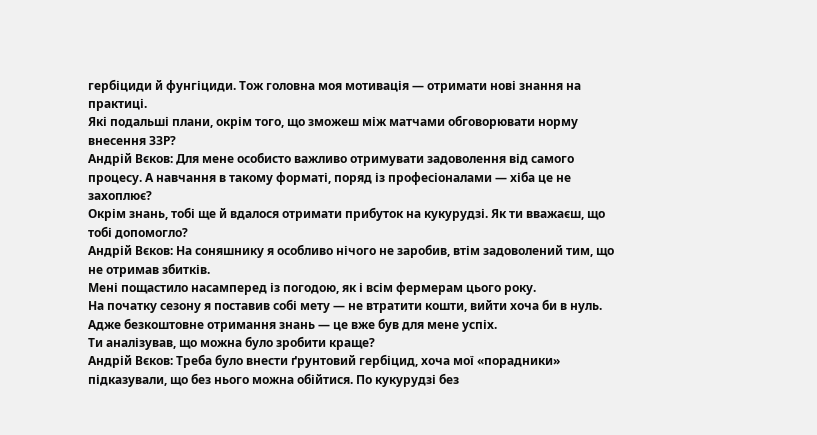гербіциди й фунгіциди. Тож головна моя мотивація — отримати нові знання на практиці.
Які подальші плани, окрім того, що зможеш між матчами обговорювати норму внесення ЗЗР?
Андрій Вєков: Для мене особисто важливо отримувати задоволення від самого процесу. А навчання в такому форматі, поряд із професіоналами — хіба це не захоплює?
Окрім знань, тобі ще й вдалося отримати прибуток на кукурудзі. Як ти вважаєш, що тобі допомогло?
Андрій Вєков: На соняшнику я особливо нічого не заробив, втім задоволений тим, що не отримав збитків.
Мені пощастило насамперед із погодою, як і всім фермерам цього року.
На початку сезону я поставив собі мету — не втратити кошти, вийти хоча би в нуль. Адже безкоштовне отримання знань — це вже був для мене успіх.
Ти аналізував, що можна було зробити краще?
Андрій Вєков: Треба було внести ґрунтовий гербіцид, хоча мої «порадники» підказували, що без нього можна обійтися. По кукурудзі без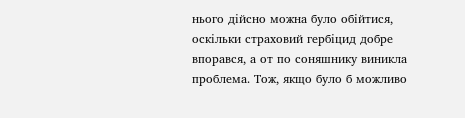нього дійсно можна було обійтися, оскільки страховий гербіцид добре впорався, а от по соняшнику виникла проблема. Тож, якщо було б можливо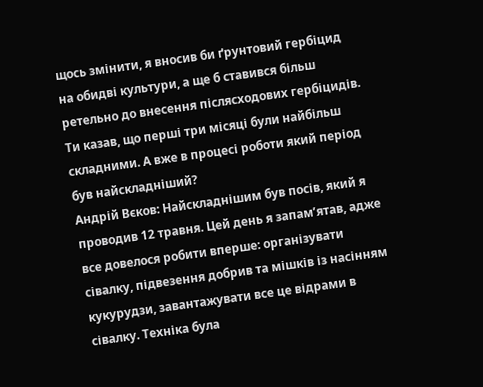щось змінити, я вносив би ґрунтовий гербіцид на обидві культури, а ще б ставився більш ретельно до внесення післясходових гербіцидів.
Ти казав, що перші три місяці були найбільш складними. А вже в процесі роботи який період був найскладніший?
Андрій Вєков: Найскладнішим був посів, який я проводив 12 травня. Цей день я запам’ятав, адже все довелося робити вперше: організувати сівалку, підвезення добрив та мішків із насінням кукурудзи, завантажувати все це відрами в сівалку. Техніка була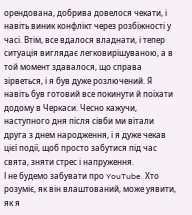орендована, добрива довелося чекати, і навіть виник конфлікт через розбіжності у часі. Втім, все вдалося владнати, і тепер ситуація виглядає легковирішуваною, а в той момент здавалося, що справа зірветься, і я був дуже розлючений. Я навіть був готовий все покинути й поїхати додому в Черкаси. Чесно кажучи, наступного дня після сівби ми вітали друга з днем народження, і я дуже чекав цієї події, щоб просто забутися під час свята, зняти стрес і напруження.
І не будемо забувати про YouTube. Хто розуміє, як він влаштований, може уявити, як я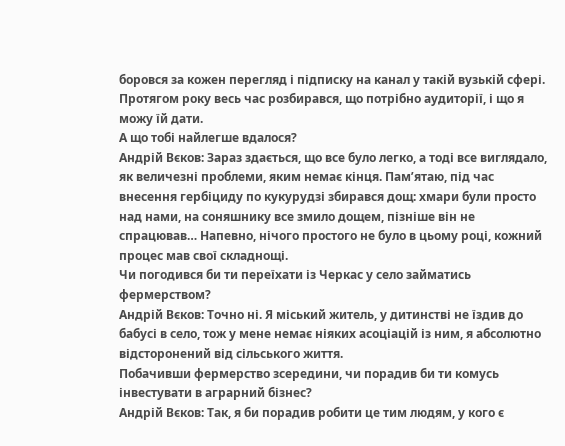боровся за кожен перегляд і підписку на канал у такій вузькій сфері. Протягом року весь час розбирався, що потрібно аудиторії, і що я можу їй дати.
А що тобі найлегше вдалося?
Андрій Вєков: Зараз здається, що все було легко, а тоді все виглядало, як величезні проблеми, яким немає кінця. Пам’ятаю, під час внесення гербіциду по кукурудзі збирався дощ: хмари були просто над нами, на соняшнику все змило дощем, пізніше він не спрацював… Напевно, нічого простого не було в цьому році, кожний процес мав свої складнощі.
Чи погодився би ти переїхати із Черкас у село займатись фермерством?
Андрій Вєков: Точно ні. Я міський житель, у дитинстві не їздив до бабусі в село, тож у мене немає ніяких асоціацій із ним, я абсолютно відсторонений від сільського життя.
Побачивши фермерство зсередини, чи порадив би ти комусь інвестувати в аграрний бізнес?
Андрій Вєков: Так, я би порадив робити це тим людям, у кого є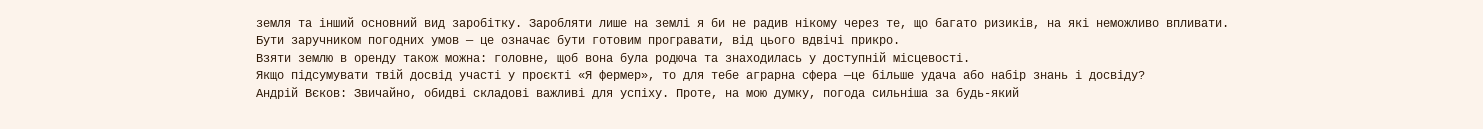земля та інший основний вид заробітку. Заробляти лише на землі я би не радив нікому через те, що багато ризиків, на які неможливо впливати.
Бути заручником погодних умов — це означає бути готовим програвати, від цього вдвічі прикро.
Взяти землю в оренду також можна: головне, щоб вона була родюча та знаходилась у доступній місцевості.
Якщо підсумувати твій досвід участі у проєкті «Я фермер», то для тебе аграрна сфера —це більше удача або набір знань і досвіду?
Андрій Вєков: Звичайно, обидві складові важливі для успіху. Проте, на мою думку, погода сильніша за будь-який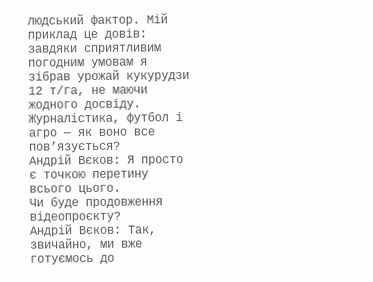людський фактор. Мій приклад це довів: завдяки сприятливим погодним умовам я зібрав урожай кукурудзи 12 т/га, не маючи жодного досвіду.
Журналістика, футбол і агро — як воно все пов’язується?
Андрій Вєков: Я просто є точкою перетину всього цього.
Чи буде продовження відеопроєкту?
Андрій Вєков: Так, звичайно, ми вже готуємось до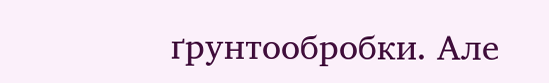ґрунтообробки. Але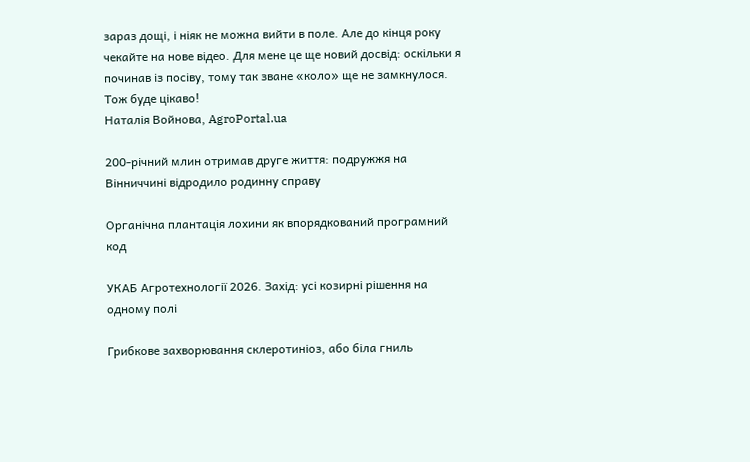зараз дощі, і ніяк не можна вийти в поле. Але до кінця року чекайте на нове відео. Для мене це ще новий досвід: оскільки я починав із посіву, тому так зване «коло» ще не замкнулося. Тож буде цікаво!
Наталія Войнова, AgroPortal.ua

200-річний млин отримав друге життя: подружжя на Вінниччині відродило родинну справу

Органічна плантація лохини як впорядкований програмний код

УКАБ Агротехнології 2026. Захід: усі козирні рішення на одному полі

Грибкове захворювання склеротиніоз, або біла гниль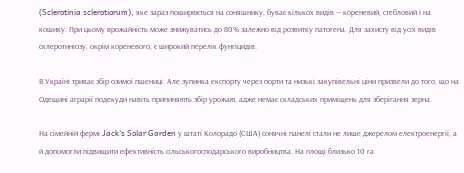(Sclerotinia sclerotiorum), яке зараз поширюється на соняшнику, буває кількох видів — кореневий, стебловий і на кошику. При цьому врожайність може знижуватись до 80% залежно від розвитку патогена. Для захисту від усіх видів склеротиніозу, окрім кореневого, є широкий перелік фунгіцидів.

В Україні триває збір озимої пшениці. Але зупинка експорту через порти та низькі закупівельні ціни призвели до того, що на Одещині аграрії подекуди навіть припиняють збір урожаю, адже немає складських приміщень для зберігання зерна.

На сімейній фермі Jack's Solar Garden у штаті Колорадо (США) сонячні панелі стали не лише джерелом електроенергії, а й допомогли підвищити ефективність сільськогосподарського виробництва. На площі близько 10 га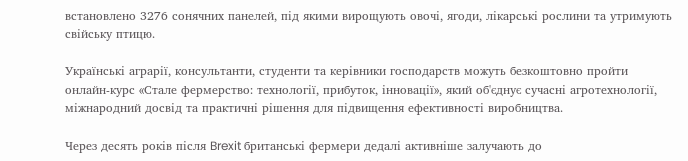встановлено 3276 сонячних панелей, під якими вирощують овочі, ягоди, лікарські рослини та утримують свійську птицю.

Українські аграрії, консультанти, студенти та керівники господарств можуть безкоштовно пройти онлайн-курс «Стале фермерство: технології, прибуток, інновації», який об'єднує сучасні агротехнології, міжнародний досвід та практичні рішення для підвищення ефективності виробництва.

Через десять років після Brexit британські фермери дедалі активніше залучають до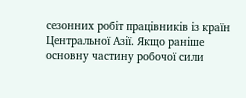сезонних робіт працівників із країн Центральної Азії. Якщо раніше основну частину робочої сили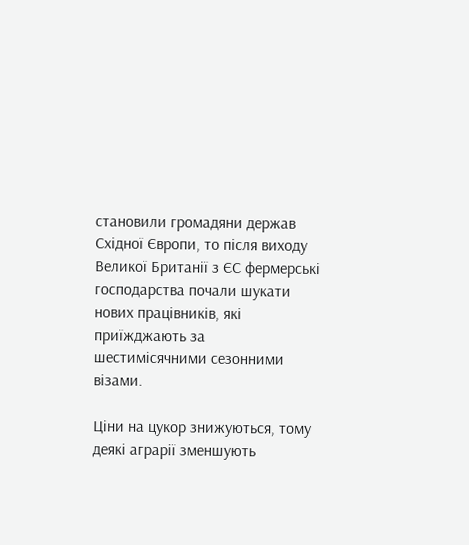становили громадяни держав Східної Європи, то після виходу Великої Британії з ЄС фермерські господарства почали шукати нових працівників, які приїжджають за шестимісячними сезонними візами.

Ціни на цукор знижуються, тому деякі аграрії зменшують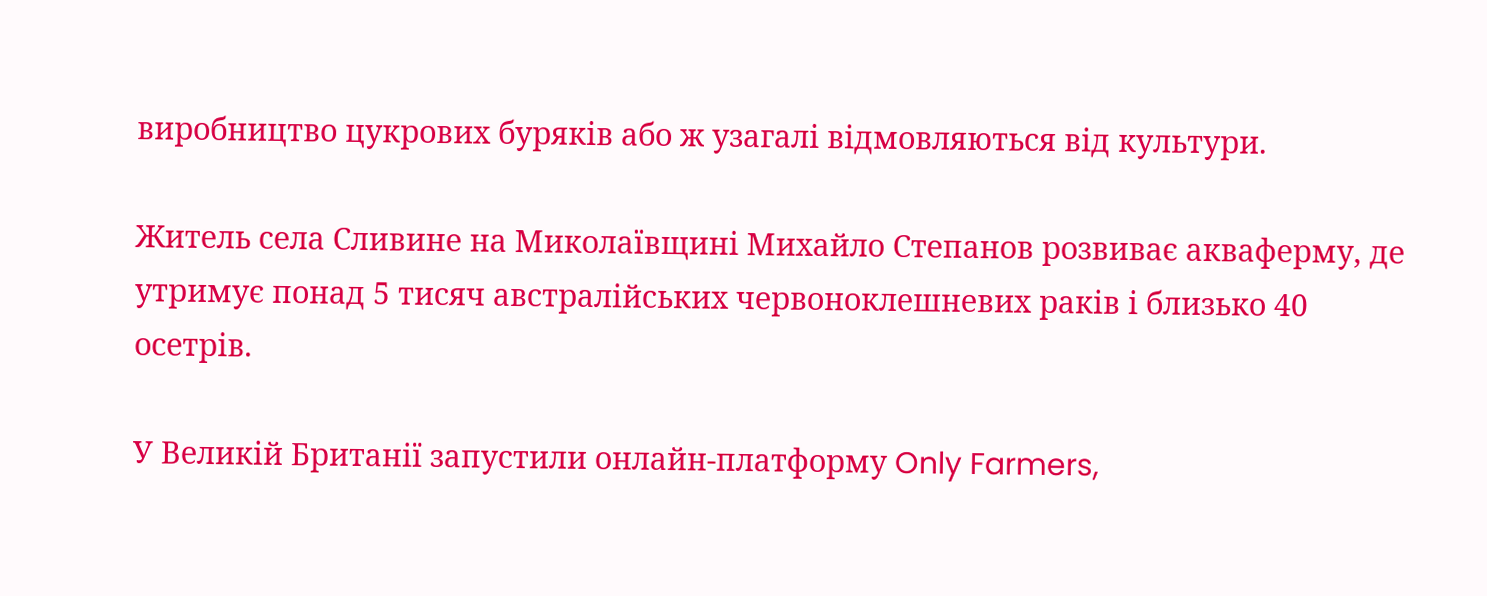виробництво цукрових буряків або ж узагалі відмовляються від культури.

Житель села Сливине на Миколаївщині Михайло Степанов розвиває акваферму, де утримує понад 5 тисяч австралійських червоноклешневих раків і близько 40 осетрів.

У Великій Британії запустили онлайн-платформу Only Farmers,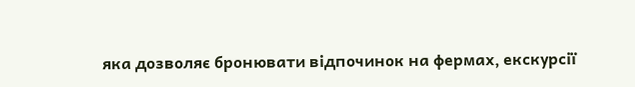яка дозволяє бронювати відпочинок на фермах, екскурсії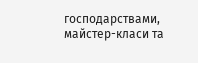господарствами, майстер-класи та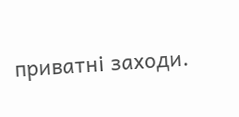приватні заходи.